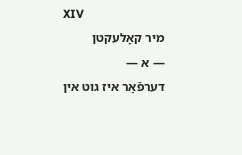XIV
מיר קאָלעקטן
― א ―
דערפֿאַר איז גוט אין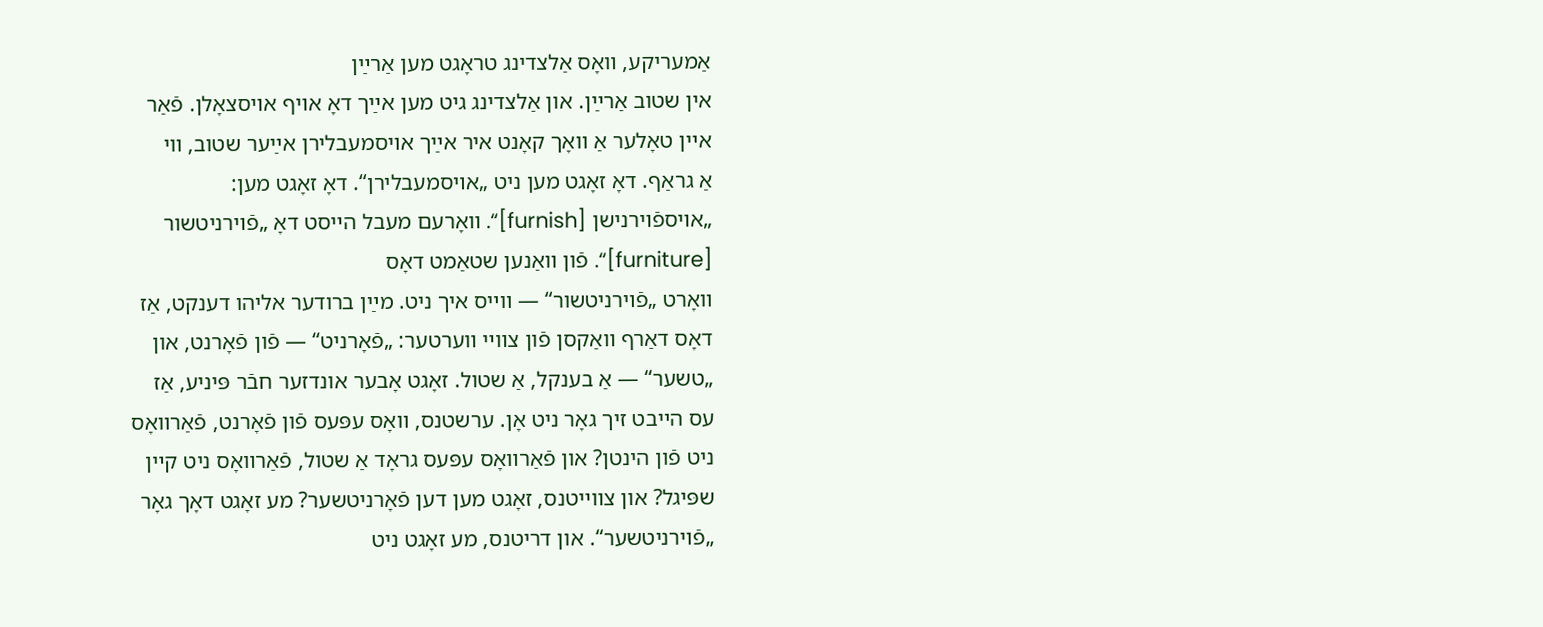אַמעריקע, װאָס אַלצדינג טראָגט מען אַרײַן
אין שטוב אַרײַן. און אַלצדינג גיט מען אײַך דאָ אױף אױסצאָלן. פֿאַר
אײן טאָלער אַ װאָך קאָנט איר אײַך אױסמעבלירן אײַער שטוב, װי
אַ גראַף. דאָ זאָגט מען ניט „אױסמעבלירן“. דאָ זאָגט מען:
„אױספֿױרנישן [furnish]“. װאָרעם מעבל הײסט דאָ „פֿױרניטשור [furniture]“. פֿון װאַנען שטאַמט דאָס
װאָרט „פֿױרניטשור“ ― װײס איך ניט. מײַן ברודער אליהו דענקט, אַז
דאָס דאַרף װאַקסן פֿון צװײ װערטער: „פֿאָרניט“ ― פֿון פֿאָרנט, און
„טשער“ ― אַ בענקל, אַ שטול. זאָגט אָבער אונדזער חבֿר פּיניע, אַז
עס הײבט זיך גאָר ניט אָן. ערשטנס, װאָס עפּעס פֿון פֿאָרנט, פֿאַרװאָס
ניט פֿון הינטן? און פֿאַרװאָס עפּעס גראָד אַ שטול, פֿאַרװאָס ניט קײן
שפּיגל? און צװײטנס, זאָגט מען דען פֿאָרניטשער? מע זאָגט דאָך גאָר
„פֿױרניטשער“. און דריטנס, מע זאָגט ניט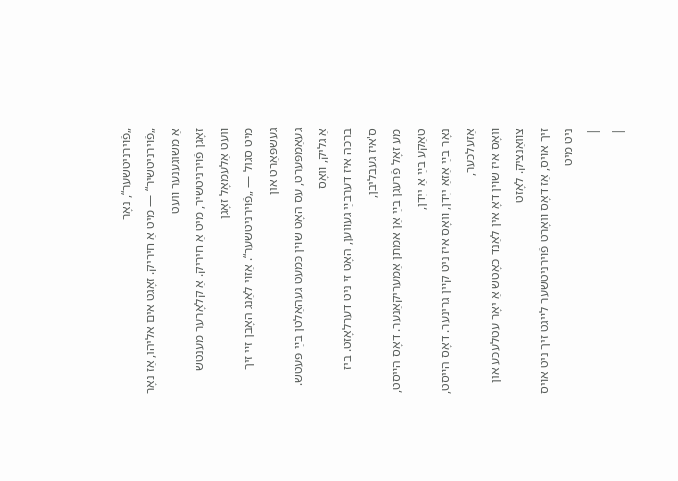„פֿױרניטשער“, נאָר
„פֿױרניטשיר“ ― מיט אַ חיריק. זאָגט אים אליהו, אַז נאָר אַ משוגענער װעט
זאָגן פֿױרניטשיר, מיט אַ חיריק. אַ קלאָרער מענטש װעט אַלעמאָל זאָגן
מיט סגול ― „פֿױרניטשער“. אַזױ לאַנג האָבן זײ זיך געשפּאַרט און
געאַמפּערט, עס האָט שױן כּמעט געהאַלטן בײַ פּעטש. אַ גליק, װאָס
ברכה איז דערבײַ געװען, האָט זי ניט דערלאָזט. ביז ס'איז געבליבן,
מע זאָל פֿרעגן בײַ אַן אמתן אַמעריקאַנער. דאָס הײסט, טאַקע בײַ אַ ייִדן,
נאָר בײַ אַזאַ ייִדן, װאָס איז ניט קײן גרינער. דאָס הײסט, אַזעלכער,
װאָס איז שױן דאָ אין לאַנד כאָטש אַ יאָר עטלעכע און צװאַנציק. לאָזט
זיך אױס, אַז דאָס װאָרט פֿױרניטשער לײגט זיך ניט אױס ניט מיט
|
|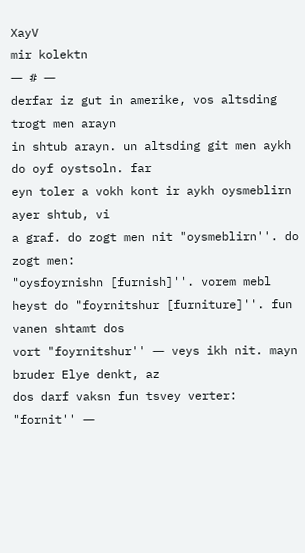XayV
mir kolektn
― # ―
derfar iz gut in amerike, vos altsding trogt men arayn
in shtub arayn. un altsding git men aykh do oyf oystsoln. far
eyn toler a vokh kont ir aykh oysmeblirn ayer shtub, vi
a graf. do zogt men nit "oysmeblirn''. do zogt men:
"oysfoyrnishn [furnish]''. vorem mebl heyst do "foyrnitshur [furniture]''. fun
vanen shtamt dos
vort "foyrnitshur'' ― veys ikh nit. mayn bruder Elye denkt, az
dos darf vaksn fun tsvey verter: "fornit'' ―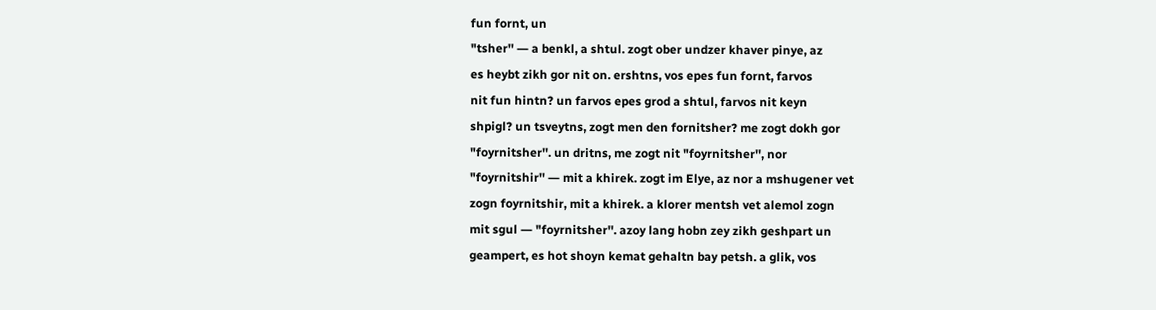fun fornt, un
"tsher'' ― a benkl, a shtul. zogt ober undzer khaver pinye, az
es heybt zikh gor nit on. ershtns, vos epes fun fornt, farvos
nit fun hintn? un farvos epes grod a shtul, farvos nit keyn
shpigl? un tsveytns, zogt men den fornitsher? me zogt dokh gor
"foyrnitsher''. un dritns, me zogt nit "foyrnitsher'', nor
"foyrnitshir'' ― mit a khirek. zogt im Elye, az nor a mshugener vet
zogn foyrnitshir, mit a khirek. a klorer mentsh vet alemol zogn
mit sgul ― "foyrnitsher''. azoy lang hobn zey zikh geshpart un
geampert, es hot shoyn kemat gehaltn bay petsh. a glik, vos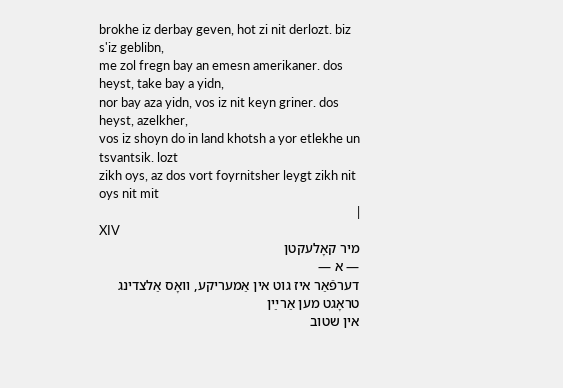brokhe iz derbay geven, hot zi nit derlozt. biz s'iz geblibn,
me zol fregn bay an emesn amerikaner. dos heyst, take bay a yidn,
nor bay aza yidn, vos iz nit keyn griner. dos heyst, azelkher,
vos iz shoyn do in land khotsh a yor etlekhe un tsvantsik. lozt
zikh oys, az dos vort foyrnitsher leygt zikh nit oys nit mit
|
XIV
מיר קאָלעקטן
― א ―
דערפֿאַר איז גוט אין אַמעריקע, װאָס אַלצדינג טראָגט מען אַרײַן
אין שטוב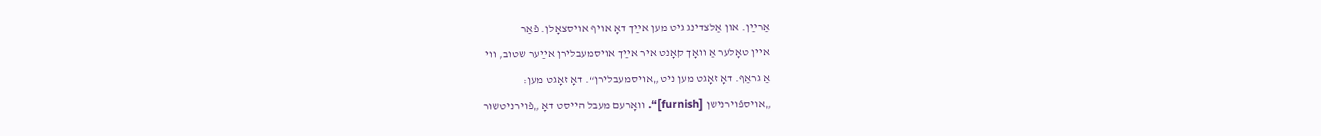אַרײַן. און אַלצדינג גיט מען אײַך דאָ אױף אױסצאָלן. פֿאַר
אײן טאָלער אַ װאָך קאָנט איר אײַך אױסמעבלירן אײַער שטוב, װי
אַ גראַף. דאָ זאָגט מען ניט „אױסמעבלירן“. דאָ זאָגט מען:
„אױספֿױרנישן [furnish]“. װאָרעם מעבל הײסט דאָ „פֿױרניטשור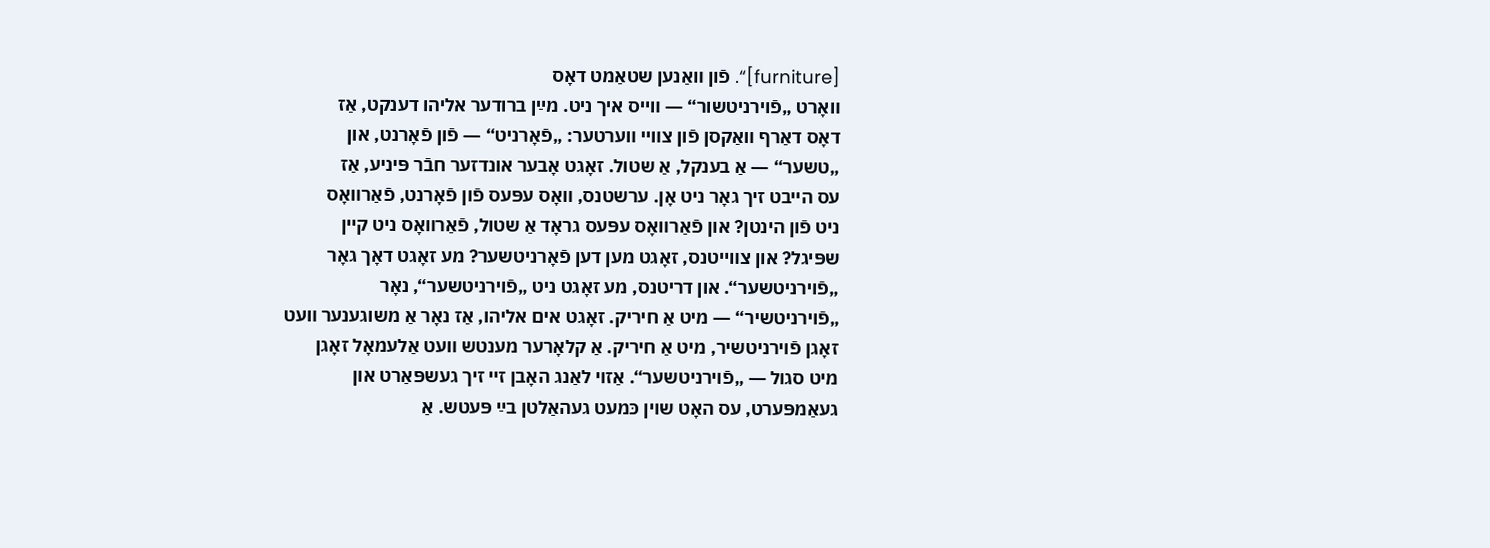[furniture]“. פֿון װאַנען שטאַמט דאָס
װאָרט „פֿױרניטשור“ ― װײס איך ניט. מײַן ברודער אליהו דענקט, אַז
דאָס דאַרף װאַקסן פֿון צװײ װערטער: „פֿאָרניט“ ― פֿון פֿאָרנט, און
„טשער“ ― אַ בענקל, אַ שטול. זאָגט אָבער אונדזער חבֿר פּיניע, אַז
עס הײבט זיך גאָר ניט אָן. ערשטנס, װאָס עפּעס פֿון פֿאָרנט, פֿאַרװאָס
ניט פֿון הינטן? און פֿאַרװאָס עפּעס גראָד אַ שטול, פֿאַרװאָס ניט קײן
שפּיגל? און צװײטנס, זאָגט מען דען פֿאָרניטשער? מע זאָגט דאָך גאָר
„פֿױרניטשער“. און דריטנס, מע זאָגט ניט „פֿױרניטשער“, נאָר
„פֿױרניטשיר“ ― מיט אַ חיריק. זאָגט אים אליהו, אַז נאָר אַ משוגענער װעט
זאָגן פֿױרניטשיר, מיט אַ חיריק. אַ קלאָרער מענטש װעט אַלעמאָל זאָגן
מיט סגול ― „פֿױרניטשער“. אַזױ לאַנג האָבן זײ זיך געשפּאַרט און
געאַמפּערט, עס האָט שױן כּמעט געהאַלטן בײַ פּעטש. אַ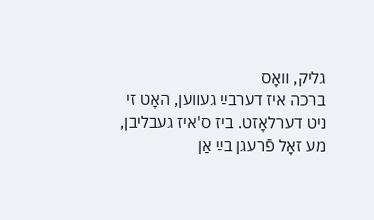גליק, װאָס
ברכה איז דערבײַ געװען, האָט זי ניט דערלאָזט. ביז ס'איז געבליבן,
מע זאָל פֿרעגן בײַ אַן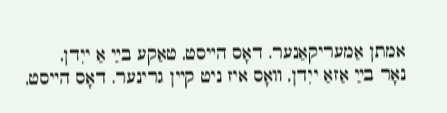אמתן אַמעריקאַנער. דאָס הײסט, טאַקע בײַ אַ ייִדן,
נאָר בײַ אַזאַ ייִדן, װאָס איז ניט קײן גרינער. דאָס הײסט,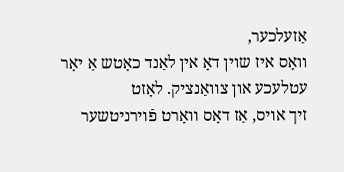אַזעלכער,
װאָס איז שױן דאָ אין לאַנד כאָטש אַ יאָר עטלעכע און צװאַנציק. לאָזט
זיך אױס, אַז דאָס װאָרט פֿױרניטשער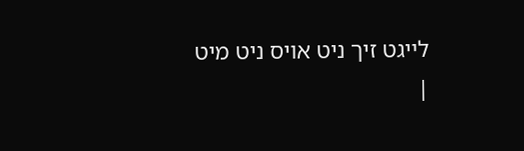לײגט זיך ניט אױס ניט מיט
|